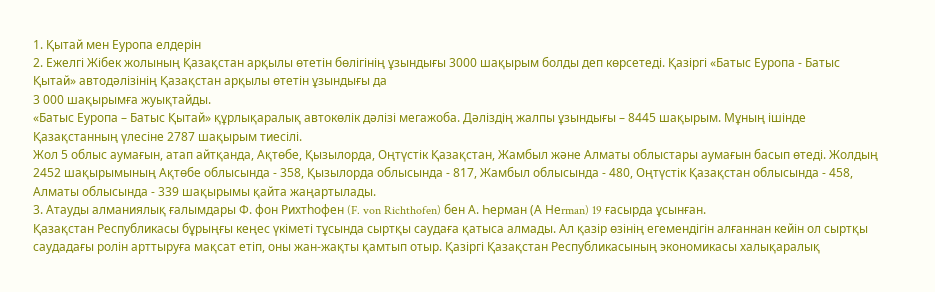1. Қытай мен Еуропа елдерін
2. Ежелгі Жібек жолының Қазақстан арқылы өтетін бөлігінің ұзындығы 3000 шақырым болды деп көрсетеді. Қазіргі «Батыс Еуропа - Батыс Қытай» автодәлізінің Қазақстан арқылы өтетін ұзындығы да
3 000 шақырымға жуықтайды.
«Батыс Еуропа – Батыс Қытай» құрлықаралық автокөлік дәлізі мегажоба. Дәліздің жалпы ұзындығы – 8445 шақырым. Мұның ішінде Қазақстанның үлесіне 2787 шақырым тиесілі.
Жол 5 облыс аумағын, атап айтқанда, Ақтөбе, Қызылорда, Оңтүстік Қазақстан, Жамбыл және Алматы облыстары аумағын басып өтеді. Жолдың 2452 шақырымының Ақтөбе облысында - 358, Қызылорда облысында - 817, Жамбыл облысында - 480, Оңтүстік Қазақстан облысында - 458, Алматы облысында - 339 шақырымы қайта жаңартылады.
3. Атауды алманиялық ғалымдары Ф. фон Рихтһофен (F. von Richthofen) бен А. Һерман (А Hеrman) 19 ғасырда ұсынған.
Қазақстан Республикасы бұрыңғы кеңес үкіметі тұсында сыртқы саудаға қатыса алмады. Ал қазір өзінің егемендігін алғаннан кейін ол сыртқы саудадағы ролін арттыруға мақсат етіп, оны жан-жақты қамтып отыр. Қазіргі Қазақстан Республикасының экономикасы халықаралық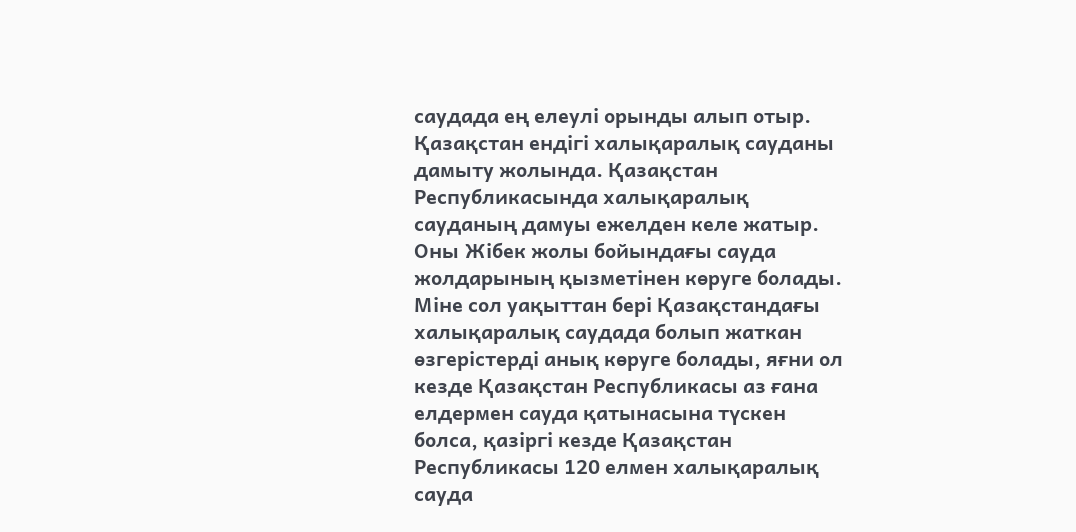саудада ең елеулі орынды алып отыр. Қазақстан ендігі халықаралық сауданы дамыту жолында. Қазақстан Республикасында халықаралық сауданың дамуы ежелден келе жатыр. Оны Жібек жолы бойындағы сауда жолдарының қызметінен көруге болады. Міне сол уақыттан бері Қазақстандағы халықаралық саудада болып жаткан өзгерістерді анық көруге болады, яғни ол кезде Қазақстан Республикасы аз ғана елдермен сауда қатынасына түскен болса, қазіргі кезде Қазақстан Республикасы 120 елмен халықаралық сауда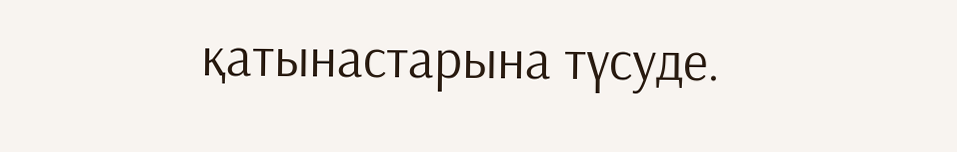қатынастарына түсуде.